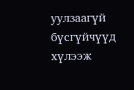уулзаагүй бүсгүйчүүд хүлээж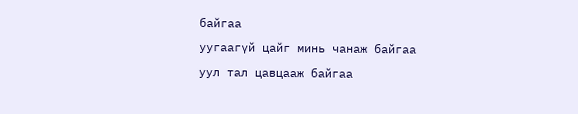байгаа
уугаагүй цайг минь чанаж байгаа
уул тал цавцааж байгаа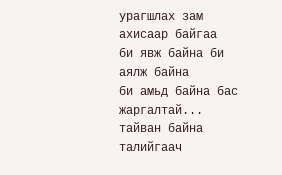урагшлах зам ахисаар байгаа
би явж байна би аялж байна
би амьд байна бас жаргалтай...
тайван байна талийгаач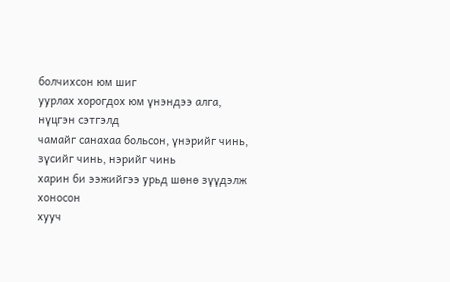болчихсон юм шиг
уурлах хорогдох юм үнэндээ алга, нүцгэн сэтгэлд
чамайг санахаа больсон, үнэрийг чинь, зүсийг чинь, нэрийг чинь
харин би ээжийгээ урьд шөнө зүүдэлж хоносон
хууч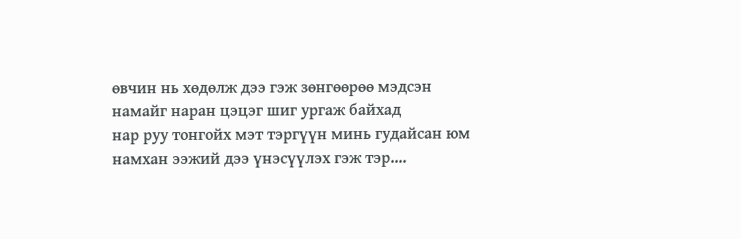өвчин нь хөдөлж дээ гэж зөнгөөрөө мэдсэн
намайг наран цэцэг шиг ургаж байхад
нар руу тонгойх мэт тэргүүн минь гудайсан юм
намхан ээжий дээ үнэсүүлэх гэж тэр....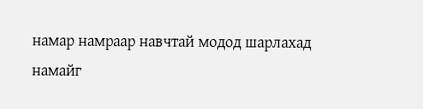намар намраар навчтай модод шарлахад
намайг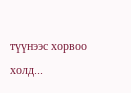түүнээс хорвоо холд...